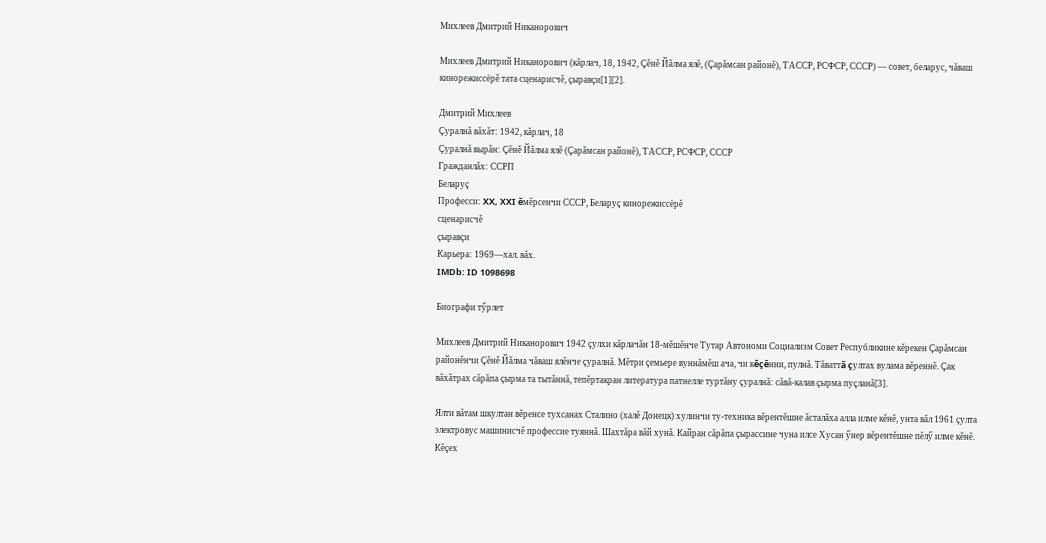Михлеев Дмитрий Никанорович

Михлеев Дмитрий Никанорович (кăрлач, 18, 1942, Çĕнĕ Йăлма ялĕ, (Çарăмсан районĕ), ТАССР, РСФСР, СССР) — совет, беларус, чăваш кинорежиссёрĕ тата сценарисчĕ, çыравçи[1][2].

Дмитрий Михлеев
Çуралнă вăхăт: 1942, кăрлач, 18
Çуралнă вырăн: Çĕнĕ Йăлма ялĕ (Çарăмсан районĕ), ТАССР, РСФСР, СССР
Гражданлăх: ССРП
Беларуç
Професси: XX, XXI ĕмĕрсенчи СССР, Беларуç кинорежиссёрĕ
сценарисчĕ
çыравçи
Карьера: 1969—хал. вăх.
IMDb: ID 1098698

Биографи тӳрлет

Михлеев Дмитрий Никанорович 1942 çулхи кăрлачăн 18-мĕшĕнче Тутар Автономи Социализм Совет Республикине кĕрекен Çарăмсан районĕнчи Çĕнĕ Йăлма чăваш ялĕнче çуралнă. Мĕтри çемьере вуннăмĕш ача, чи кĕçĕнни, пулнă. Тăваттă çултах вулама вĕреннĕ. Çак вăхăтрах сăрăпа çырма та тытăннă, тепĕртакран литература патнелле туртăну çуралнă: сăвă-калав çырма пуçланă[3].

Ялти вăтам шкултан вĕренсе тухсанах Сталино (халĕ Донецк) хулинчи ту-техника вĕрентĕшне ăсталăха алла илме кĕнĕ, унта вăл 1961 çулта электровус машинисчĕ профессие туяннă. Шахтăра вăй хунă. Кайран сăрăпа çырассине чуна илсе Хусан ӳнер вĕрентĕшне пĕлӳ илме кĕнĕ. Кĕçех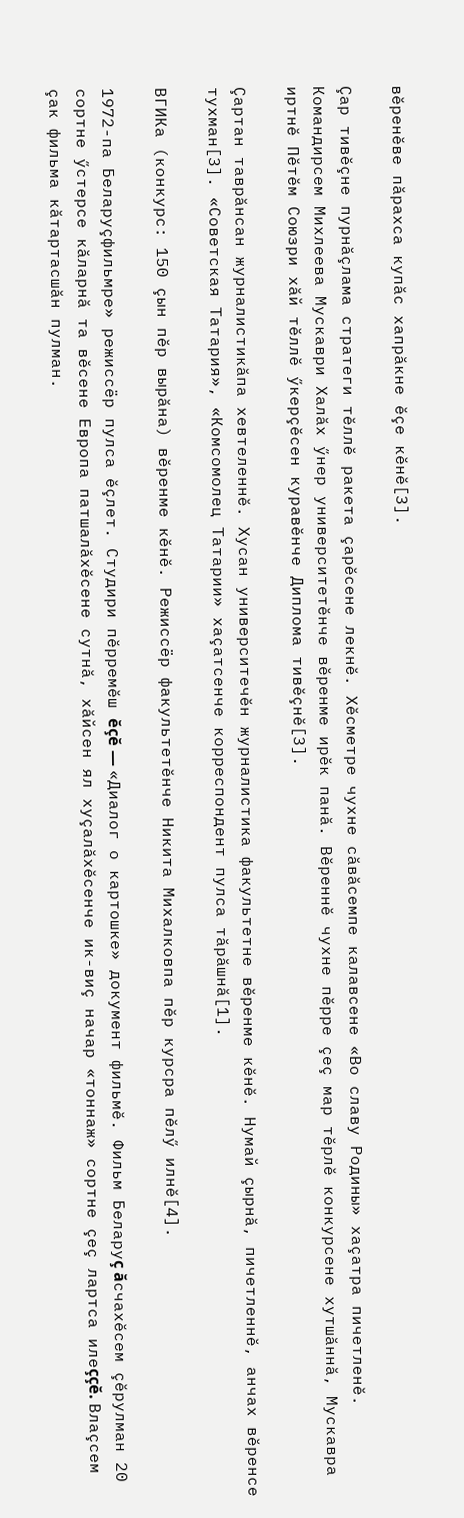вĕренĕве пăрахса купăс хапрăкне ĕçе кĕнĕ[3].

Çар тивĕçне пурнăçлама стратеги тĕллĕ ракета çарĕсене лекнĕ. Хĕсметре чухне сăвăсемпе калавсене «Во славу Родины» хаçатра пичетленĕ. Командирсем Михлеева Мускаври Халăх ӳнер университетĕнче вĕренме ирĕк панă. Вĕреннĕ чухне пĕрре çеç мар тĕрлĕ конкурсене хутшăннă, Мускавра иртнĕ Пĕтĕм Союзри хăй тĕллĕ ӳкерçĕсен куравĕнче Диплома тивĕçнĕ[3].

Çартан таврăнсан журналистикăпа хевтеленнĕ. Хусан университечĕн журналистика факультетне вĕренме кĕнĕ. Нумай çырнă, пичетленнĕ, анчах вĕренсе тухман[3]. «Советская Татария», «Комсомолец Татарии» хаçатсенче корреспондент пулса тăрăшнă[1].

ВГИКа (конкурс: 150 çын пĕр вырăна) вĕренме кĕнĕ. Режиссёр факультетĕнче Никита Михалковпа пĕр курсра пĕлӳ илнĕ[4].

1972-па Беларуçфильмре» режиссёр пулса ĕçлет. Студири пĕрремĕш ĕçĕ — «Диалог о картошке» документ фильмĕ. Фильм Беларуç ăсчахĕсем çĕрулман 20 сортне ӳстерсе кăларнă та вĕсене Европа патшалăхĕсене сутнă, хăйсен ял хуçалăхĕсенче ик-виç начар «тоннаж» сортне çеç лартса илеççĕ. Влаçсем çак фильма кăтартасшăн пулман.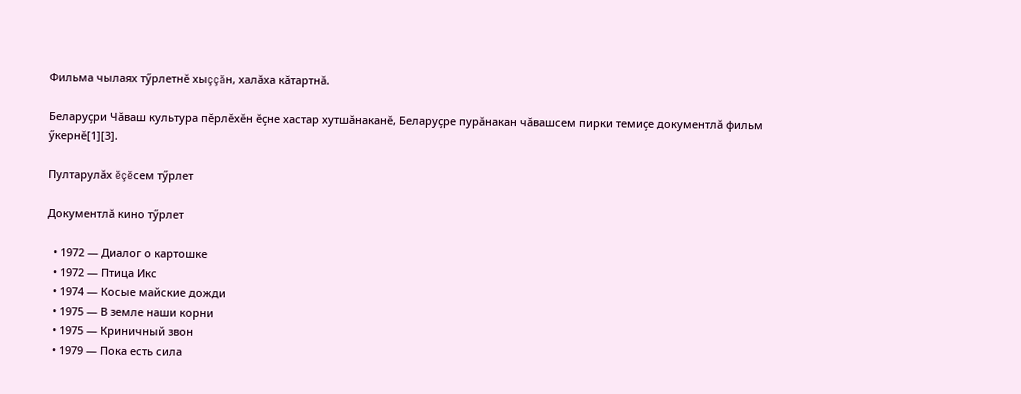Фильма чылаях тӳрлетнĕ хыççăн, халăха кăтартнă.

Беларуçри Чăваш культура пĕрлĕхĕн ĕçне хастар хутшăнаканĕ, Беларуçре пурăнакан чăвашсем пирки темиçе документлă фильм ӳкернĕ[1][3].

Пултарулăх ĕçĕсем тӳрлет

Документлă кино тӳрлет

  • 1972 — Диалог о картошке
  • 1972 — Птица Икс
  • 1974 — Косые майские дожди
  • 1975 — В земле наши корни
  • 1975 — Криничный звон
  • 1979 — Пока есть сила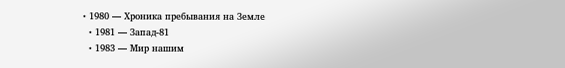• 1980 — Хроника пребывания на Земле
  • 1981 — Запад-81
  • 1983 — Мир нашим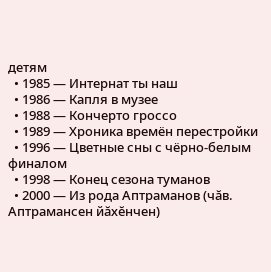детям
  • 1985 — Интернат ты наш
  • 1986 — Капля в музее
  • 1988 — Кончерто гроссо
  • 1989 — Хроника времён перестройки
  • 1996 — Цветные сны с чёрно-белым финалом
  • 1998 — Конец сезона туманов
  • 2000 — Из рода Аптраманов (чăв. Аптрамансен йăхĕнчен)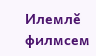Илемлĕ филмсем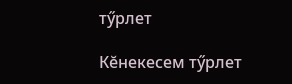тӳрлет

Кĕнекесем тӳрлет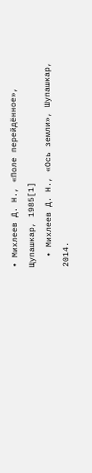• Михлеев Д. Н., «Поле перейдённое», Щупашкар, 1985[1]
  • Михлеев Д. Н., «Ось земли», Шупашкар, 2014.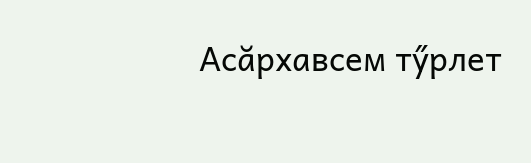Асăрхавсем тӳрлет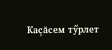Каçăсем тӳрлет